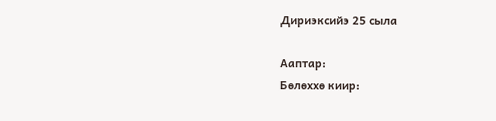Дириэксийэ 25 сыла

Ааптар:
Бөлөххө киир: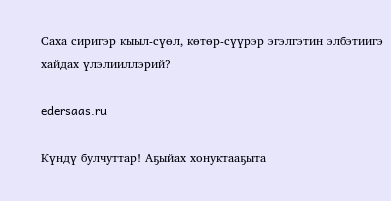Саха сиригэр кыыл-сүөл, көтөр-сүүрэр эгэлгэтин элбэтиигэ  хайдах үлэлииллэрий?

edersaas.ru

Күндү булчуттар! Аҕыйах хонуктааҕыта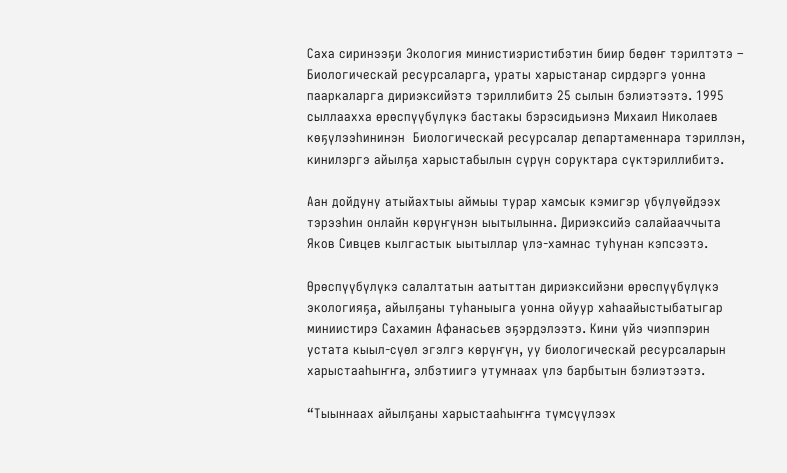Саха сиринээҕи Экология министиэристибэтин биир бөдөҥ тэрилтэтэ – Биологическай ресурсаларга, ураты харыстанар сирдэргэ уонна пааркаларга дириэксийэтэ тэриллибитэ 25 сылын бэлиэтээтэ. 1995 сыллаахха өрөспүүбүлүкэ бастакы бэрэсидьиэнэ Михаил Николаев көҕүлээһининэн  Биологическай ресурсалар департаменнара тэриллэн, кинилэргэ айылҕа харыстабылын сүрүн соруктара сүктэриллибитэ.

Аан дойдуну атыйахтыы аймыы турар хамсык кэмигэр үбүлүөйдээх тэрээһин онлайн көрүҥүнэн ыытылынна. Дириэксийэ салайааччыта Яков Сивцев кылгастык ыытыллар үлэ-хамнас туһунан кэпсээтэ.

Өрөспүүбүлүкэ салалтатын аатыттан дириэксийэни өрөспүүбүлүкэ экологияҕа, айылҕаны туһаныыга уонна ойуур хаһаайыстыбатыгар миниистирэ Сахамин Афанасьев эҕэрдэлээтэ. Кини үйэ чиэппэрин устата кыыл-сүөл эгэлгэ көрүҥүн, уу биологическай ресурсаларын харыстааһыҥҥа, элбэтиигэ утумнаах үлэ барбытын бэлиэтээтэ.

“Тыыннаах айылҕаны харыстааһыҥҥа түмсүүлээх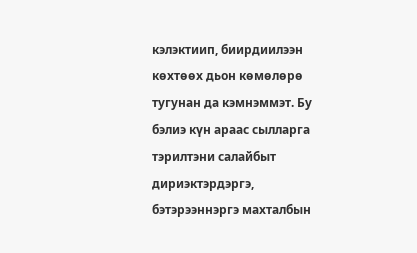кэлэктиип, биирдиилээн көхтөөх дьон көмөлөрө тугунан да кэмнэммэт. Бу бэлиэ күн араас сылларга тэрилтэни салайбыт дириэктэрдэргэ, бэтэрээннэргэ махталбын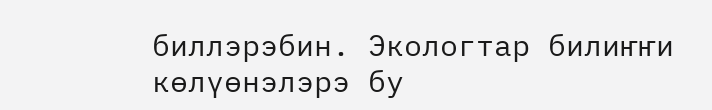биллэрэбин. Экологтар билиҥҥи көлүөнэлэрэ бу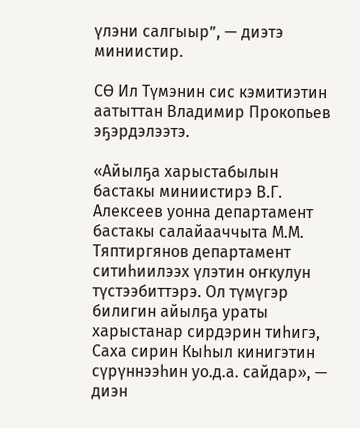үлэни салгыыр”, — диэтэ миниистир.

СӨ Ил Түмэнин сис кэмитиэтин аатыттан Владимир Прокопьев эҕэрдэлээтэ.

«Айылҕа харыстабылын бастакы миниистирэ В.Г.  Алексеев уонна департамент бастакы салайааччыта М.М. Тяптиргянов департамент ситиһиилээх үлэтин оҥкулун түстээбиттэрэ. Ол түмүгэр билигин айылҕа ураты харыстанар сирдэрин тиһигэ, Саха сирин Кыһыл кинигэтин сүрүннээһин уо.д.а. сайдар», — диэн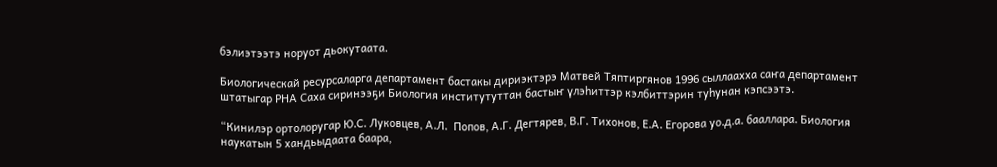бэлиэтээтэ норуот дьокутаата.

Биологическай ресурсаларга департамент бастакы дириэктэрэ Матвей Тяптиргянов 1996 сыллаахха саҥа департамент штатыгар РНА Саха сиринээҕи Биология институтуттан бастыҥ үлэһиттэр кэлбиттэрин туһунан кэпсээтэ.

“Кинилэр ортолоругар Ю.С. Луковцев, А.Л.  Попов, А.Г. Дегтярев, В.Г. Тихонов, Е.А. Егорова уо.д.а. бааллара. Биология наукатын 5 хандьыдаата баара,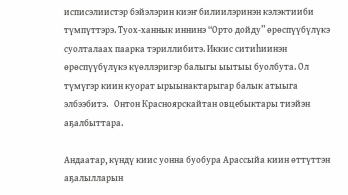исписэлиистэр бэйэлэрин киэҥ билиилэринэн кэлэктииби түмпүттэрэ. Туох-ханнык иннинэ “Орто дойду” өрөспүүбүлүкэ суолталаах паарка тэриллибитэ. Иккис ситиһиинэн өрөспүүбүлүкэ күөллэригэр балыгы ыытыы буолбута. Ол түмүгэр киин куорат ырыынактарыгар балык атыыга элбээбитэ.   Онтон Красноярскайтан овцебыктары тиэйэн аҕалбыттара.

Андаатар, күндү киис уонна буобура Арассыйа киин өттүттэн аҕалылларын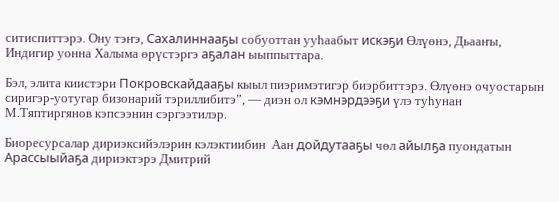ситиспиттэрэ. Ону тэҥэ, Сахалиннааҕы собуоттан ууһаабыт искэҕи Өлүөнэ, Дьааҥы, Индигир уонна Халыма өрүстэргэ аҕалан ыыппыттара.

Бэл, элита киистэри Покровскайдааҕы кыыл пиэримэтигэр биэрбиттэрэ. Өлүөнэ очуостарын сиригэр-уотугар бизонарий тэриллибитэ”, — диэн ол кэмнэрдээҕи үлэ туһунан М.Тяптиргянов кэпсээнин сэргээтилэр.

Биоресурсалар дириэксийэлэрин кэлэктиибин  Аан дойдутааҕы чөл айылҕа пуондатын Арассыыйаҕа дириэктэрэ Дмитрий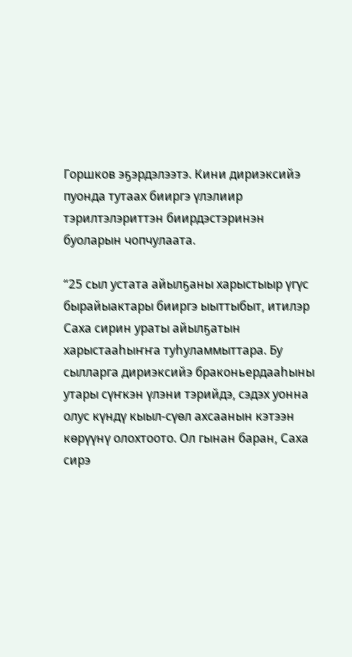Горшков эҕэрдэлээтэ. Кини дириэксийэ пуонда тутаах бииргэ үлэлиир тэрилтэлэриттэн биирдэстэринэн буоларын чопчулаата.

“25 сыл устата айылҕаны харыстыыр үгүс бырайыактары бииргэ ыыттыбыт, итилэр Саха сирин ураты айылҕатын харыстааһыҥҥа туһуламмыттара. Бу сылларга дириэксийэ браконьердааһыны утары сүҥкэн үлэни тэрийдэ, сэдэх уонна олус күндү кыыл-сүөл ахсаанын кэтээн көрүүнү олохтоото. Ол гынан баран, Саха сирэ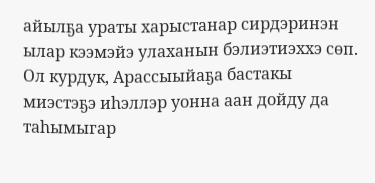айылҕа ураты харыстанар сирдэринэн ылар кээмэйэ улаханын бэлиэтиэххэ сөп. Ол курдук, Арассыыйаҕа бастакы миэстэҕэ иһэллэр уонна аан дойду да таһымыгар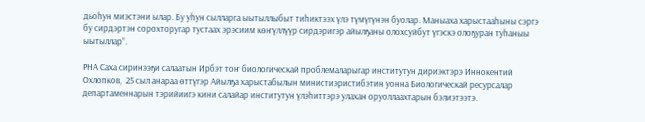дьоһун миэстэни ылар. Бу уһун сылларга ыытыллыбыт тиһиктээх үлэ түмүгүнэн буолар. Маныаха харыстааһыны сэргэ бу сирдэртэн сорохторугар тустаах эрэсиим көҥүллүүр сирдэригэр айылҕаны олохсуйбут үгэскэ олоҕуран туһаныы ыытыллар”.

РНА Саха сиринээҕи салаатын Ирбэт тоҥ биологическай проблемаларыгар институтун дириэктэрэ Иннокентий Охлопков,  25 сыл анараа өттүгэр Айылҕа харыстабылын министиэристибэтин уонна Биологическай ресурсалар департаменнарын тэрийиигэ кини салайар институтун үлэһиттэрэ улахан оруоллаахтарын бэлиэтээтэ.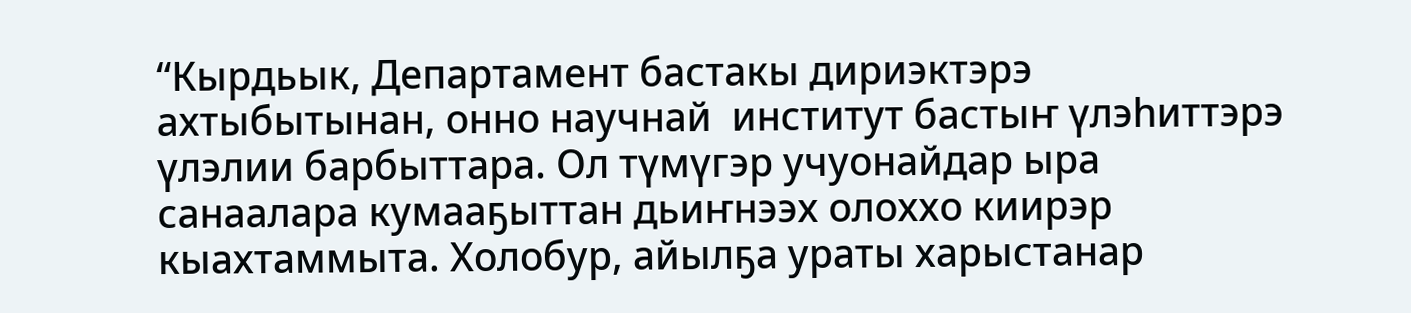“Кырдьык, Департамент бастакы дириэктэрэ ахтыбытынан, онно научнай  институт бастыҥ үлэһиттэрэ үлэлии барбыттара. Ол түмүгэр учуонайдар ыра санаалара кумааҕыттан дьиҥнээх олоххо киирэр кыахтаммыта. Холобур, айылҕа ураты харыстанар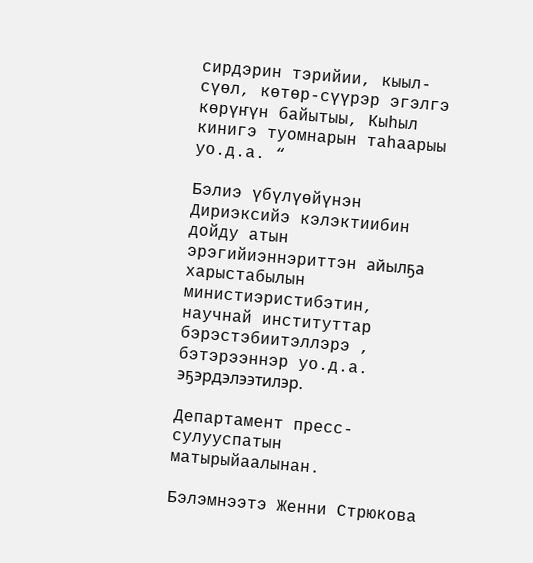сирдэрин тэрийии, кыыл-сүөл, көтөр-сүүрэр эгэлгэ көрүҥүн байытыы, Кыһыл кинигэ туомнарын таһаарыы уо.д.а. “

Бэлиэ үбүлүөйүнэн Дириэксийэ кэлэктиибин дойду атын эрэгийиэннэриттэн айылҕа харыстабылын министиэристибэтин, научнай институттар бэрэстэбиитэллэрэ , бэтэрээннэр уо.д.а. эҕэрдэлээтилэр.

Департамент пресс-сулууспатын матырыйаалынан.

Бэлэмнээтэ Женни Стрюкова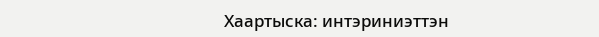Хаартыска: интэриниэттэн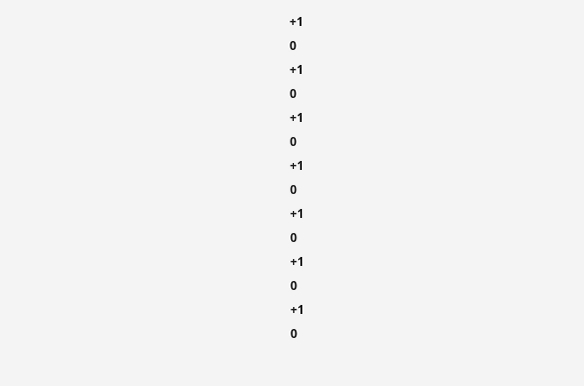+1
0
+1
0
+1
0
+1
0
+1
0
+1
0
+1
0